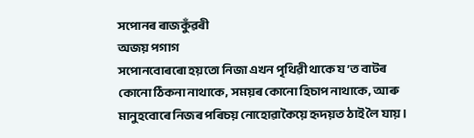সপোনৰ ৰাজকুঁৱৰী
অজয় পগাগ
সপোনবোৰৰো হয়তো নিজা এখন পৃথিৱী থাকে য’ত বাটৰ কোনো ঠিকনা নাথাকে, সময়ৰ কোনো হিচাপ নাথাকে, আৰু মানুহবোৰে নিজৰ পৰিচয় নোহোৱাকৈয়ে হৃদয়ত ঠাই লৈ যায়।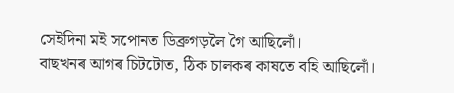সেইদিনা মই সপোনত ডিব্ৰুগড়লৈ গৈ আছিলোঁ।
বাছখনৰ আগৰ চিটটোত, ঠিক চালকৰ কাষতে বহি আছিলোঁ।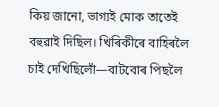কিয় জানো, ভাগ্যই মোক তাতেই বহুৱাই দিছিল। খিৰিকীৰে বাহিৰলৈ চাই দেখিছিলোঁ—বাটবোৰ পিছলৈ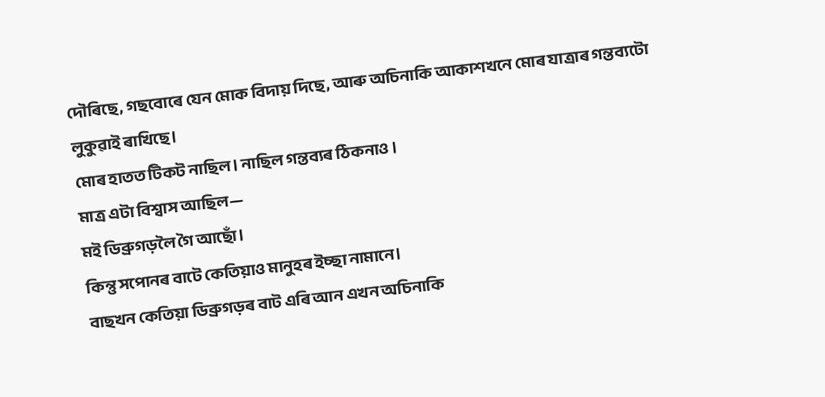দৌৰিছে, গছবোৰে যেন মোক বিদায় দিছে, আৰু অচিনাকি আকাশখনে মোৰ যাত্ৰাৰ গন্তব্যটো লুকুৱাই ৰাখিছে।
মোৰ হাতত টিকট নাছিল। নাছিল গন্তব্যৰ ঠিকনাও ।
মাত্ৰ এটা বিশ্বাস আছিল—
মই ডিব্ৰুগড়লৈ গৈ আছোঁ।
কিন্তু সপোনৰ বাটে কেতিয়াও মানুহৰ ইচ্ছা নামানে।
বাছখন কেতিয়া ডিব্ৰুগড়ৰ বাট এৰি আন এখন অচিনাকি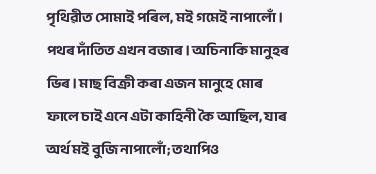পৃথিৱীত সোমাই পৰিল, মই গমেই নাপালোঁ। পথৰ দাঁতিত এখন বজাৰ। অচিনাকি মানুহৰ ভিৰ। মাছ বিক্ৰী কৰা এজন মানুহে মোৰ ফালে চাই এনে এটা কাহিনী কৈ আছিল, যাৰ অৰ্থ মই বুজি নাপালোঁ; তথাপিও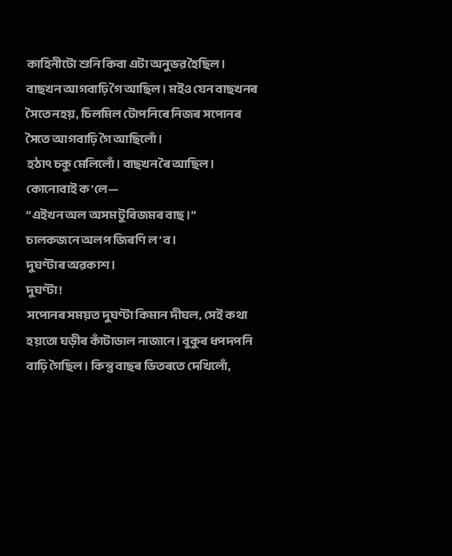কাহিনীটো শুনি কিবা এটা অনুভৱ হৈছিল।
বাছখন আগবাঢ়ি গৈ আছিল। মইও যেন বাছখনৰ সৈতে নহয়, চিলমিল টোপনিৰে নিজৰ সপোনৰ সৈতে আগবাঢ়ি গৈ আছিলোঁ।
হঠাৎ চকু মেলিলোঁ। বাছখন ৰৈ আছিল।
কোনোবাই ক’লে—
“এইখন অল অসম টুৰিজমৰ বাছ।”
চালকজনে অলপ জিৰণি ল’ব।
দুঘণ্টাৰ অৱকাশ।
দুঘণ্টা!
সপোনৰ সময়ত দুঘণ্টা কিমান দীঘল, সেই কথা হয়তো ঘড়ীৰ কাঁটাডাল নাজানে। বুকুৰ ধপদপনি বাঢ়ি গৈছিল। কিন্তু বাছৰ ভিতৰতে দেখিলোঁ,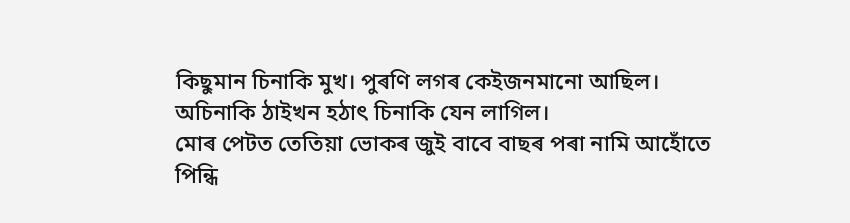কিছুমান চিনাকি মুখ। পুৰণি লগৰ কেইজনমানো আছিল। অচিনাকি ঠাইখন হঠাৎ চিনাকি যেন লাগিল।
মোৰ পেটত তেতিয়া ভোকৰ জুই বাবে বাছৰ পৰা নামি আহোঁতে পিন্ধি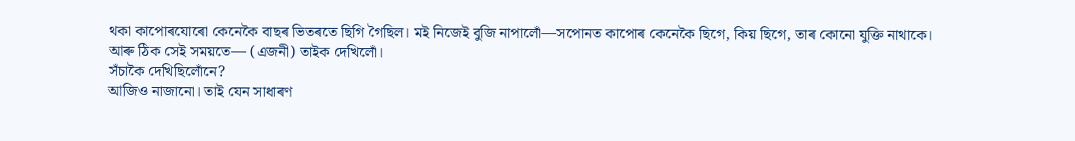থকা কাপোৰযোৰো কেনেকৈ বাছৰ ভিতৰতে ছিগি গৈছিল। মই নিজেই বুজি নাপালোঁ—সপোনত কাপোৰ কেনেকৈ ছিগে, কিয় ছিগে, তাৰ কোনো যুক্তি নাথাকে।
আৰু ঠিক সেই সময়তে— (এজনী) তাইক দেখিলোঁ।
সঁচাকৈ দেখিছিলোঁনে?
আজিও নাজানো। তাই যেন সাধাৰণ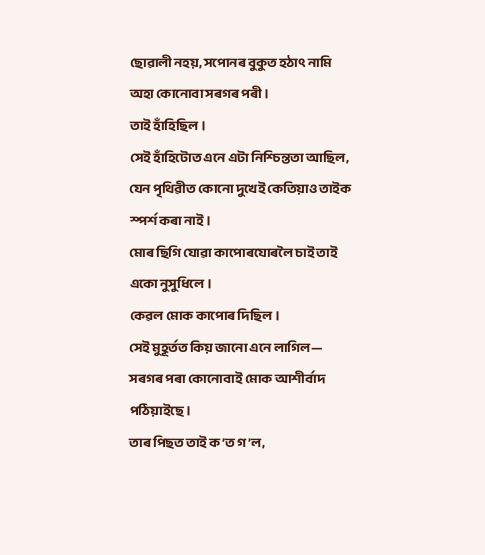ছোৱালী নহয়, সপোনৰ বুকুত হঠাৎ নামি অহা কোনোবা সৰগৰ পৰী।
তাই হাঁহিছিল।
সেই হাঁহিটোত এনে এটা নিশ্চিন্ততা আছিল, যেন পৃথিৱীত কোনো দুখেই কেতিয়াও তাইক স্পৰ্শ কৰা নাই।
মোৰ ছিগি যোৱা কাপোৰযোৰলৈ চাই তাই একো নুসুধিলে।
কেৱল মোক কাপোৰ দিছিল।
সেই মুহূৰ্তত কিয় জানো এনে লাগিল— সৰগৰ পৰা কোনোবাই মোক আশীৰ্বাদ পঠিয়াইছে।
তাৰ পিছত তাই ক’ত গ’ল,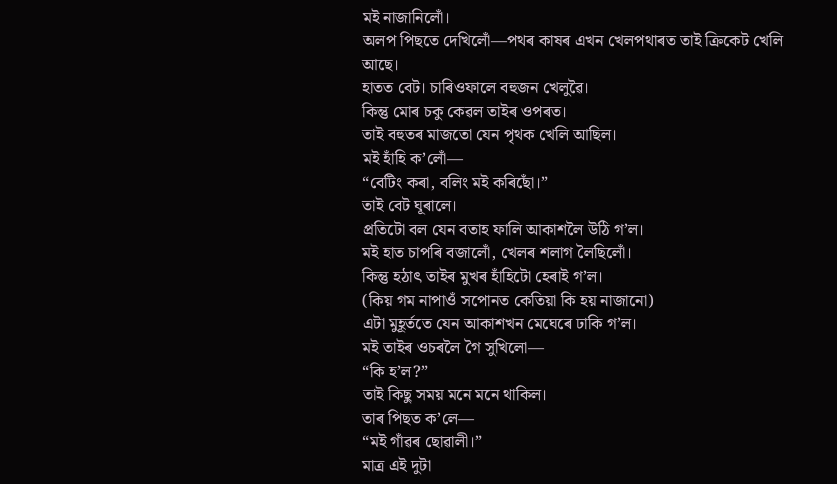মই নাজানিলোঁ।
অলপ পিছতে দেখিলোঁ—পথৰ কাষৰ এখন খেলপথাৰত তাই ক্রিকেট খেলি আছে।
হাতত বেট। চাৰিওফালে বহুজন খেলুৱৈ।
কিন্তু মোৰ চকু কেৱল তাইৰ ওপৰত।
তাই বহুতৰ মাজতো যেন পৃথক খেলি আছিল।
মই হাঁহি ক’লোঁ—
“বেটিং কৰা, বলিং মই কৰিছোঁ।”
তাই বেট ঘূৰালে।
প্ৰতিটো বল যেন বতাহ ফালি আকাশলৈ উঠি গ’ল।
মই হাত চাপৰি বজালোঁ, খেলৰ শলাগ লৈছিলোঁ।
কিন্তু হঠাৎ তাইৰ মুখৰ হাঁহিটো হেৰাই গ’ল।
(কিয় গম নাপাওঁ সপোনত কেতিয়া কি হয় নাজানো)
এটা মুহূৰ্ততে যেন আকাশখন মেঘেৰে ঢাকি গ’ল।
মই তাইৰ ওচৰলৈ গৈ সুখিলো—
“কি হ’ল?”
তাই কিছু সময় মনে মনে থাকিল।
তাৰ পিছত ক’লে—
“মই গাঁৱৰ ছোৱালী।”
মাত্ৰ এই দুটা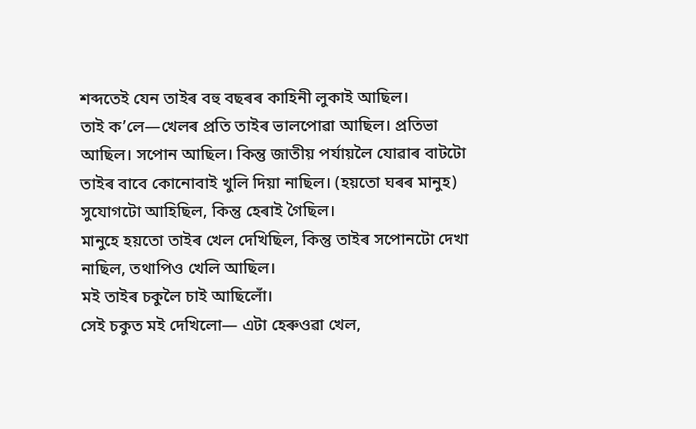শব্দতেই যেন তাইৰ বহু বছৰৰ কাহিনী লুকাই আছিল।
তাই ক’লে—খেলৰ প্ৰতি তাইৰ ভালপোৱা আছিল। প্ৰতিভা আছিল। সপোন আছিল। কিন্তু জাতীয় পৰ্যায়লৈ যোৱাৰ বাটটো তাইৰ বাবে কোনোবাই খুলি দিয়া নাছিল। (হয়তো ঘৰৰ মানুহ)
সুযোগটো আহিছিল, কিন্তু হেৰাই গৈছিল।
মানুহে হয়তো তাইৰ খেল দেখিছিল, কিন্তু তাইৰ সপোনটো দেখা নাছিল, তথাপিও খেলি আছিল।
মই তাইৰ চকুলৈ চাই আছিলোঁ।
সেই চকুত মই দেখিলো— এটা হেৰুওৱা খেল,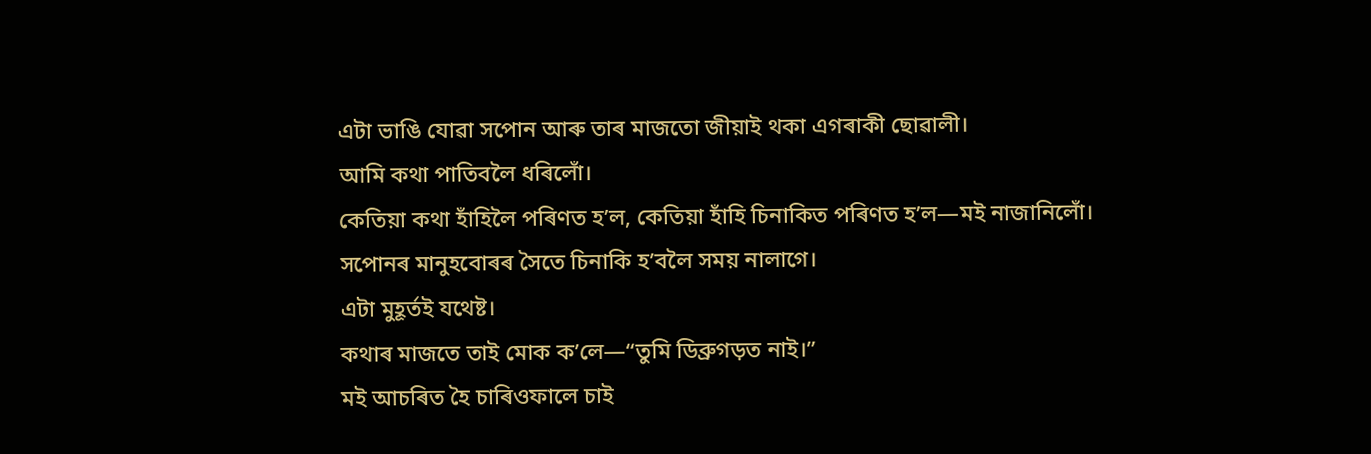এটা ভাঙি যোৱা সপোন আৰু তাৰ মাজতো জীয়াই থকা এগৰাকী ছোৱালী।
আমি কথা পাতিবলৈ ধৰিলোঁ।
কেতিয়া কথা হাঁহিলৈ পৰিণত হ’ল, কেতিয়া হাঁহি চিনাকিত পৰিণত হ’ল—মই নাজানিলোঁ।
সপোনৰ মানুহবোৰৰ সৈতে চিনাকি হ’বলৈ সময় নালাগে।
এটা মুহূৰ্তই যথেষ্ট।
কথাৰ মাজতে তাই মোক ক’লে—“তুমি ডিব্ৰুগড়ত নাই।”
মই আচৰিত হৈ চাৰিওফালে চাই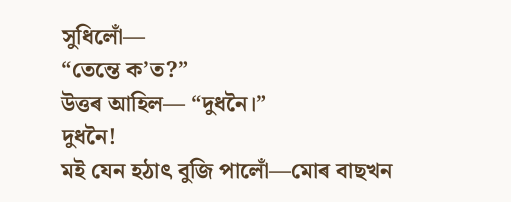সুধিলোঁ—
“তেন্তে ক’ত?”
উত্তৰ আহিল— “দুধনৈ।”
দুধনৈ!
মই যেন হঠাৎ বুজি পালোঁ—মোৰ বাছখন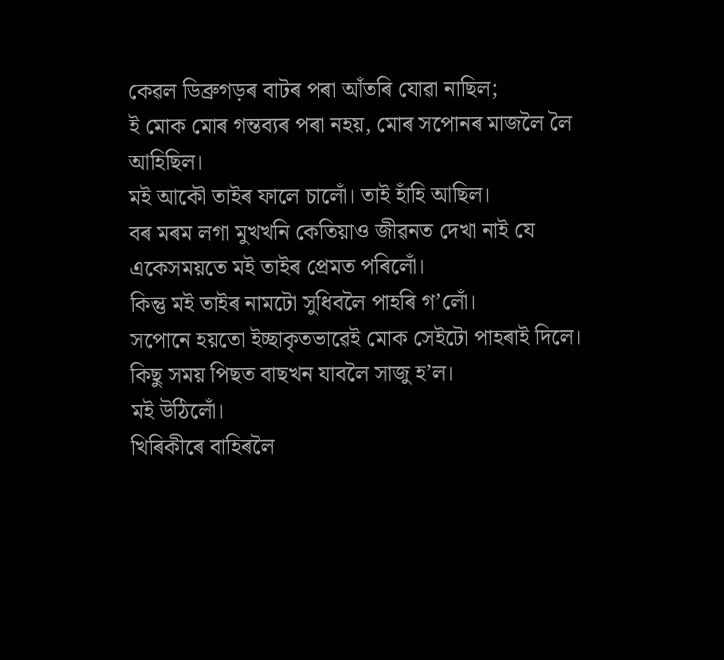কেৱল ডিব্ৰুগড়ৰ বাটৰ পৰা আঁতৰি যোৱা নাছিল;
ই মোক মোৰ গন্তব্যৰ পৰা নহয়, মোৰ সপোনৰ মাজলৈ লৈ আহিছিল।
মই আকৌ তাইৰ ফালে চালোঁ। তাই হাঁহি আছিল।
বৰ মৰম লগা মুখখনি কেতিয়াও জীৱনত দেখা নাই যে একেসময়তে মই তাইৰ প্ৰেমত পৰিলোঁ।
কিন্তু মই তাইৰ নামটো সুধিবলৈ পাহৰি গ’লোঁ।
সপোনে হয়তো ইচ্ছাকৃতভাৱেই মোক সেইটো পাহৰাই দিলে।
কিছু সময় পিছত বাছখন যাবলৈ সাজু হ’ল।
মই উঠিলোঁ।
খিৰিকীৰে বাহিৰলৈ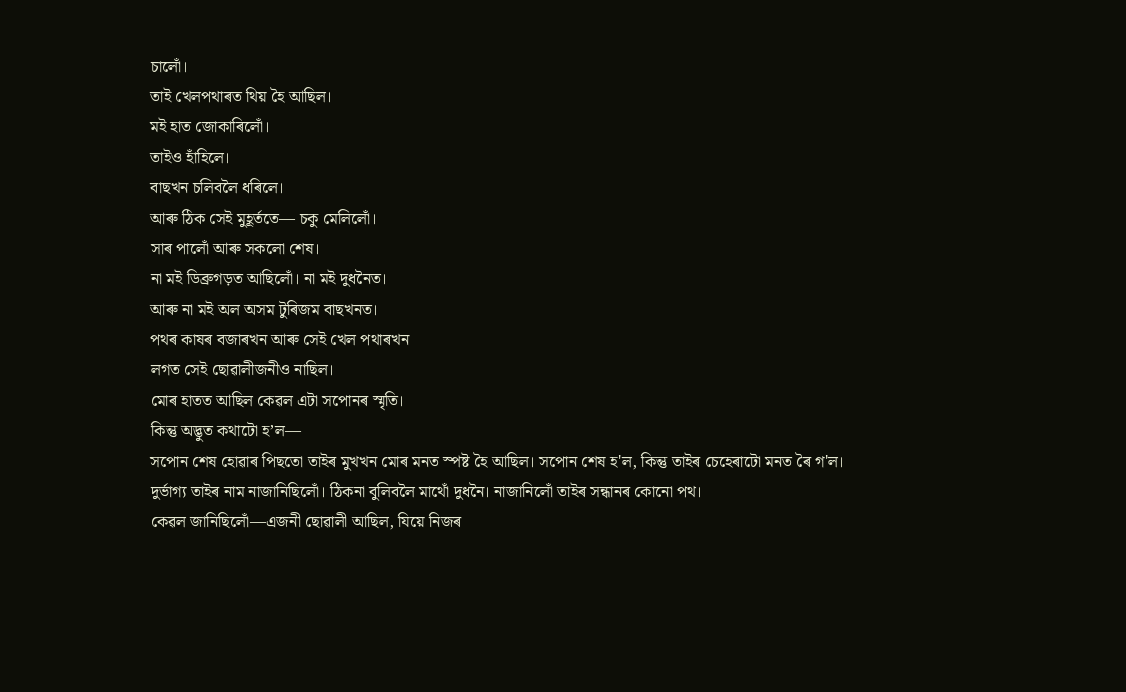চালোঁ।
তাই খেলপথাৰত থিয় হৈ আছিল।
মই হাত জোকাৰিলোঁ।
তাইও হাঁহিলে।
বাছখন চলিবলৈ ধৰিলে।
আৰু ঠিক সেই মুহূৰ্ততে— চকু মেলিলোঁ।
সাৰ পালোঁ আৰু সকলো শেষ।
না মই ডিব্ৰুগড়ত আছিলোঁ। না মই দুধনৈত।
আৰু না মই অল অসম টুৰিজম বাছখনত।
পথৰ কাষৰ বজাৰখন আৰু সেই খেল পথাৰখন
লগত সেই ছোৱালীজনীও নাছিল।
মোৰ হাতত আছিল কেৱল এটা সপোনৰ স্মৃতি।
কিন্তু অদ্ভুত কথাটো হ’ল—
সপোন শেষ হোৱাৰ পিছতো তাইৰ মুখখন মোৰ মনত স্পষ্ট হৈ আছিল। সপোন শেষ হ'ল, কিন্তু তাইৰ চেহেৰাটো মনত ৰৈ গ'ল।
দুৰ্ভাগ্য তাইৰ নাম নাজানিছিলোঁ। ঠিকনা বুলিবলৈ মাথোঁ দুধনৈ। নাজানিলোঁ তাইৰ সন্ধানৰ কোনো পথ।
কেৱল জানিছিলোঁ—এজনী ছোৱালী আছিল, যিয়ে নিজৰ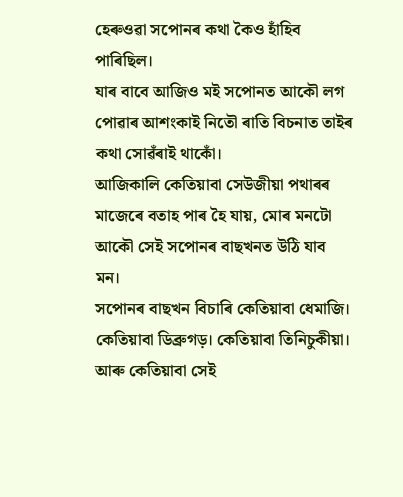হেৰুওৱা সপোনৰ কথা কৈও হাঁহিব পাৰিছিল।
যাৰ বাবে আজিও মই সপোনত আকৌ লগ পোৱাৰ আশংকাই নিতৌ ৰাতি বিচনাত তাইৰ কথা সোৱঁৰাই থাকোঁ।
আজিকালি কেতিয়াবা সেউজীয়া পথাৰৰ মাজেৰে বতাহ পাৰ হৈ যায়, মোৰ মনটো আকৌ সেই সপোনৰ বাছখনত উঠি যাব মন।
সপোনৰ বাছখন বিচাৰি কেতিয়াবা ধেমাজি। কেতিয়াবা ডিব্ৰুগড়। কেতিয়াবা তিনিচুকীয়া।
আৰু কেতিয়াবা সেই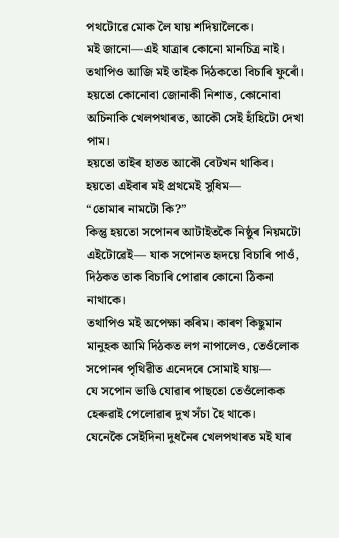পথটোৱে মোক লৈ যায় শদিয়ালৈকে।
মই জানো—এই যাত্ৰাৰ কোনো মানচিত্ৰ নাই।
তথাপিও আজি মই তাইক দিঠকতো বিচাৰি ফুৰোঁ।
হয়তো কোনোবা জোনাকী নিশাত, কোনোবা অচিনাকি খেলপথাৰত, আকৌ সেই হাঁহিটো দেখা পাম।
হয়তো তাইৰ হাতত আকৌ বেটখন থাকিব।
হয়তো এইবাৰ মই প্ৰথমেই সুধিম—
“তোমাৰ নামটো কি?”
কিন্তু হয়তো সপোনৰ আটাইতকৈ নিষ্ঠুৰ নিয়মটো এইটোৱেই— যাক সপোনত হৃদয়ে বিচাৰি পাওঁ,
দিঠকত তাক বিচাৰি পোৱাৰ কোনো ঠিকনা নাথাকে।
তথাপিও মই অপেক্ষা কৰিম। কাৰণ কিছুমান মানুহক আমি দিঠকত লগ নাপালেও, তেওঁলোক সপোনৰ পৃথিৱীত এনেদৰে সোমাই যায়—
যে সপোন ভাঙি যোৱাৰ পাছতো তেওঁলোকক হেৰুৱাই পেলোৱাৰ দুখ সঁচা হৈ থাকে।
যেনেকৈ সেইদিনা দুধনৈৰ খেলপথাৰত মই যাৰ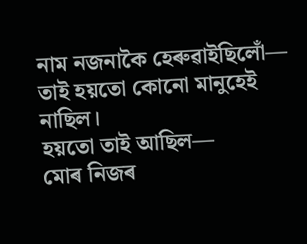নাম নজনাকৈ হেৰুৱাইছিলোঁ— তাই হয়তো কোনো মানুহেই নাছিল।
হয়তো তাই আছিল—
মোৰ নিজৰ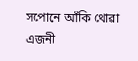সপোনে আঁকি থোৱা এজনী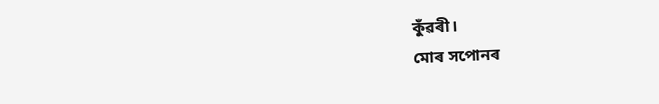কুঁৱৰী।
মোৰ সপোনৰ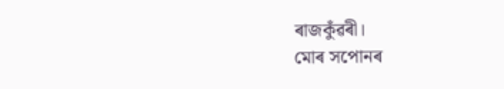ৰাজকুঁৱৰী।
মোৰ সপোনৰ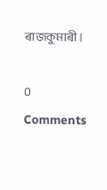ৰাজকুমাৰী।

0 Comments